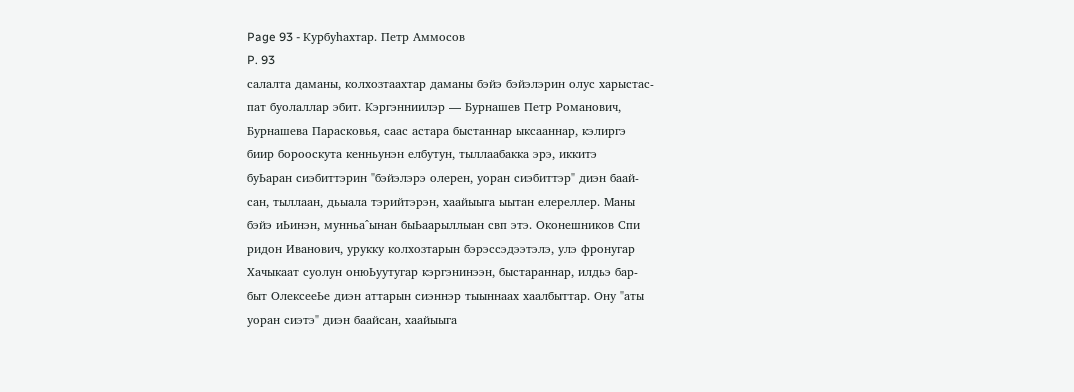Page 93 - Курбуһахтар. Петр Аммосов
P. 93
салалта даманы, колхозтаахтар даманы бэйэ бэйэлэрин олус харыстас-
пат буолаллар эбит. Кэргэнниилэр — Бурнашев Петр Романович,
Бурнашева Парасковья, саас астара быстаннар ыксааннар, кэлиргэ
биир борооскута кенньунэн елбутун, тыллаабакка эрэ, иккитэ
буЬаран сиэбиттэрин "бэйэлэрэ олерен, уоран сиэбиттэр" диэн баай-
сан, тыллаан, дьыала тэрийтэрэн, хаайыыга ыытан елереллер. Маны
бэйэ иЬинэн, мунньа^ынан быЬаарыллыан свп этэ. Оконешников Спи
ридон Иванович, урукку колхозтарын бэрэссэдээтэлэ, улэ фронугар
Хачыкаат суолун онюЬуутугар кэргэнинээн, быстараннар, илдьэ бар-
быт ОлексееЬе диэн аттарын сиэннэр тыыннаах хаалбыттар. Ону "аты
уоран сиэтэ" диэн баайсан, хаайыыга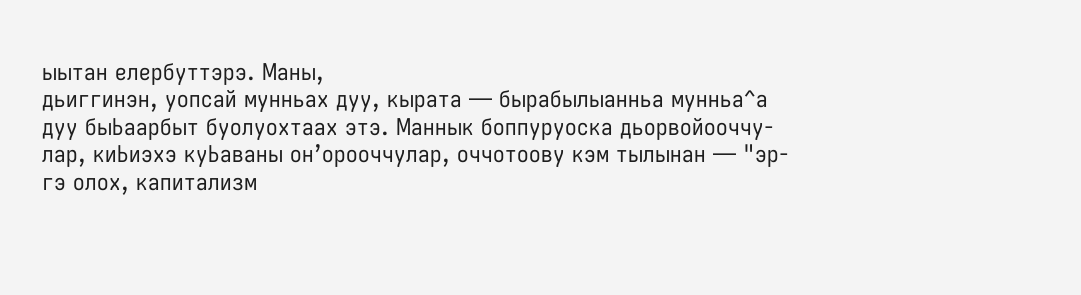ыытан елербуттэрэ. Маны,
дьиггинэн, уопсай мунньах дуу, кырата — бырабылыанньа мунньа^а
дуу быЬаарбыт буолуохтаах этэ. Маннык боппуруоска дьорвойооччу-
лар, киЬиэхэ куЬаваны он’орооччулар, оччотоову кэм тылынан — "эр-
гэ олох, капитализм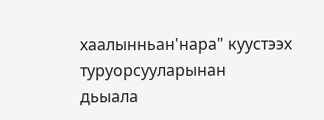хаалынньан'нара" куустээх туруорсууларынан
дьыала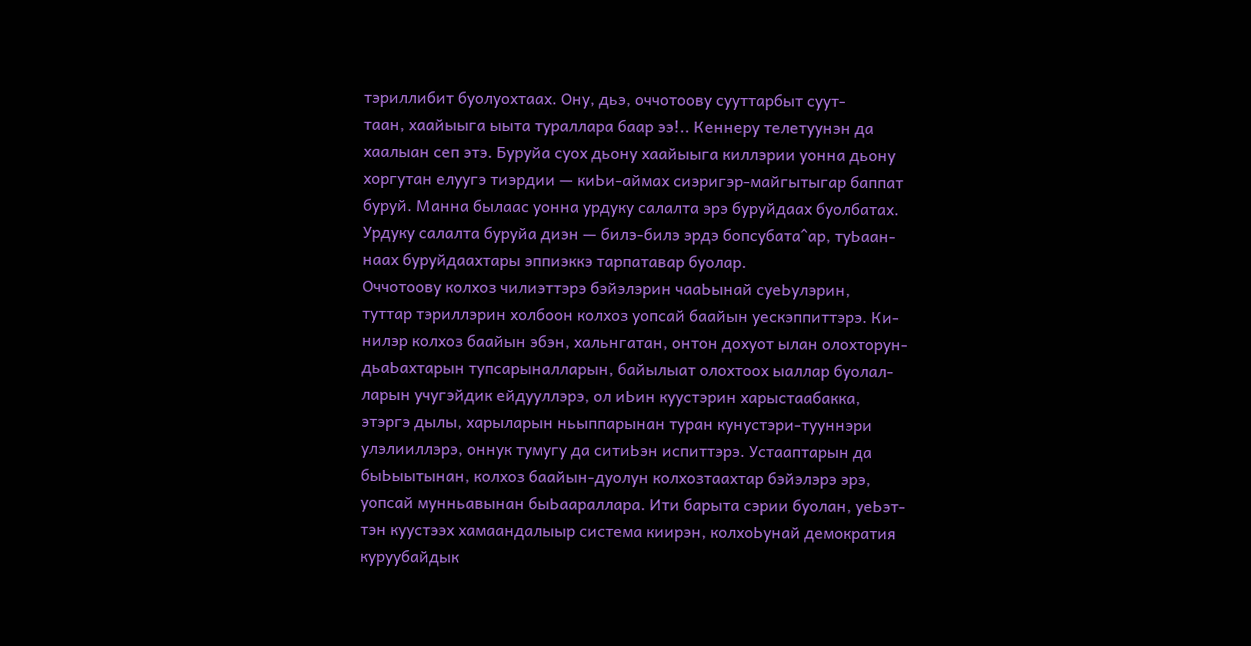тэриллибит буолуохтаах. Ону, дьэ, оччотоову сууттарбыт суут-
таан, хаайыыга ыыта тураллара баар ээ!.. Кеннеру телетуунэн да
хаалыан сеп этэ. Буруйа суох дьону хаайыыга киллэрии уонна дьону
хоргутан елуугэ тиэрдии — киЬи-аймах сиэригэр-майгытыгар баппат
буруй. Манна былаас уонна урдуку салалта эрэ буруйдаах буолбатах.
Урдуку салалта буруйа диэн — билэ-билэ эрдэ бопсубата^ар, туЬаан-
наах буруйдаахтары эппиэккэ тарпатавар буолар.
Оччотоову колхоз чилиэттэрэ бэйэлэрин чааЬынай суеЬулэрин,
туттар тэриллэрин холбоон колхоз уопсай баайын уескэппиттэрэ. Ки-
нилэр колхоз баайын эбэн, хальнгатан, онтон дохуот ылан олохторун-
дьаЬахтарын тупсарыналларын, байылыат олохтоох ыаллар буолал-
ларын учугэйдик ейдууллэрэ, ол иЬин куустэрин харыстаабакка,
этэргэ дылы, харыларын ньыппарынан туран кунустэри-тууннэри
улэлииллэрэ, оннук тумугу да ситиЬэн испиттэрэ. Устааптарын да
быЬыытынан, колхоз баайын-дуолун колхозтаахтар бэйэлэрэ эрэ,
уопсай мунньавынан быЬаараллара. Ити барыта сэрии буолан, уеЬэт-
тэн куустээх хамаандалыыр система киирэн, колхоЬунай демократия
куруубайдык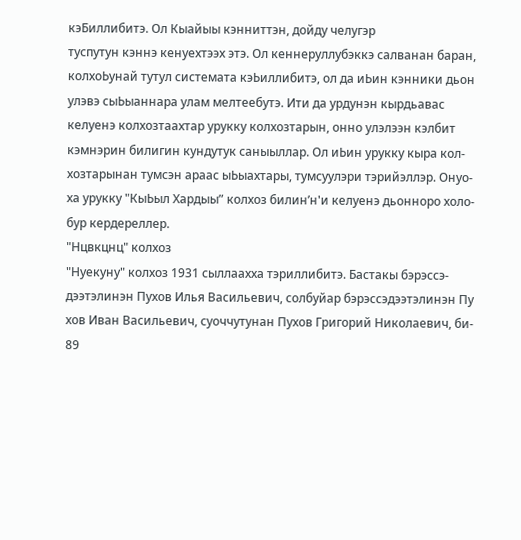кэБиллибитэ. Ол Кыайыы кэнниттэн, дойду челугэр
туспутун кэннэ кенуехтээх этэ. Ол кеннеруллубэккэ салванан баран,
колхоЬунай тутул системата кэЬиллибитэ, ол да иЬин кэнники дьон
улэвэ сыЬыаннара улам мелтеебутэ. Ити да урдунэн кырдьавас
келуенэ колхозтаахтар урукку колхозтарын, онно улэлээн кэлбит
кэмнэрин билигин кундутук саныыллар. Ол иЬин урукку кыра кол-
хозтарынан тумсэн араас ыЬыахтары, тумсуулэри тэрийэллэр. Онуо-
ха урукку "КыЬыл Хардыы” колхоз билин’н'и келуенэ дьонноро холо-
бур кердереллер.
"Нцвкцнц" колхоз
"Нуекуну" колхоз 1931 сыллаахха тэриллибитэ. Бастакы бэрэссэ-
дээтэлинэн Пухов Илья Васильевич, солбуйар бэрэссэдээтэлинэн Пу
хов Иван Васильевич, суоччутунан Пухов Григорий Николаевич, би-
89